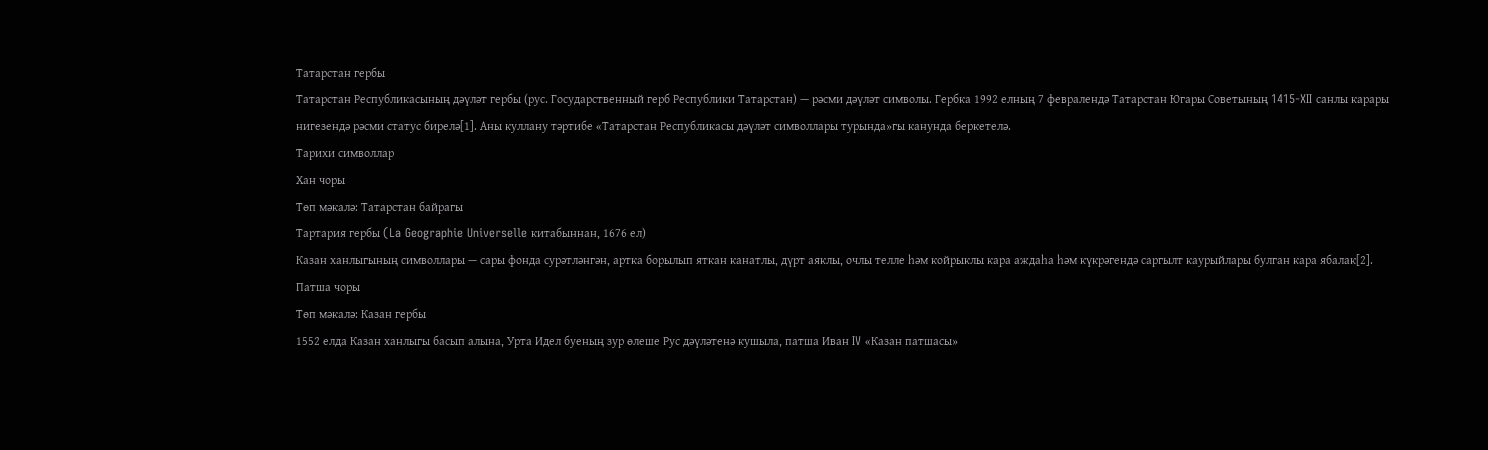Татарстан гербы
Татарстан Республикасының дәүләт гербы (рус. Государственный герб Республики Татарстан) — рәсми дәүләт символы. Гербка 1992 елның 7 февралендә Татарстан Югары Советының 1415-XII санлы карары нигезендә рәсми статус бирелә[1]. Аны куллану тәртибе «Татарстан Республикасы дәүләт символлары турында»гы канунда беркетелә.
Тарихи символлар
Хан чоры
Төп мәкалә: Татарстан байрагы
Тартария гербы (La Geographie Universelle китабыннан, 1676 ел)
Казан ханлыгының символлары — сары фонда сурәтләнгән, артка борылып яткан канатлы, дүрт аяклы, очлы телле һәм койрыклы кара аждаһа һәм күкрәгендә саргылт каурыйлары булган кара ябалак[2].
Патша чоры
Төп мәкалә: Казан гербы
1552 елда Казан ханлыгы басып алына, Урта Идел буеның зур өлеше Рус дәүләтенә кушыла, патша Иван IV «Казан патшасы»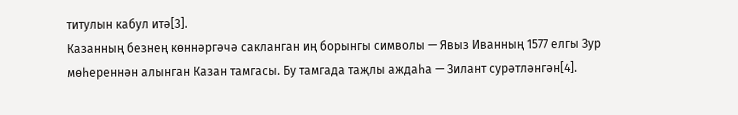титулын кабул итә[3].
Казанның безнең көннәргәчә сакланган иң борынгы символы — Явыз Иванның 1577 елгы Зур мөһереннән алынган Казан тамгасы. Бу тамгада таҗлы аждаһа — Зилант сурәтләнгән[4].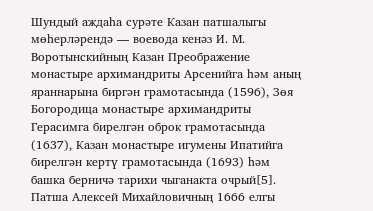Шундый аждаһа сурәте Казан патшалыгы мөһерләрендә — воевода кенәз И. М. Воротынскийның Казан Преображение монастыре архимандриты Арсенийга һәм аның яраннарына биргән грамотасында (1596), Зөя Богородица монастыре архимандриты Герасимга бирелгән оброк грамотасында (1637), Казан монастыре игумены Ипатийга бирелгән кертү грамотасында (1693) һәм башка берничә тарихи чыганакта очрый[5].
Патша Алексей Михайловичның 1666 елгы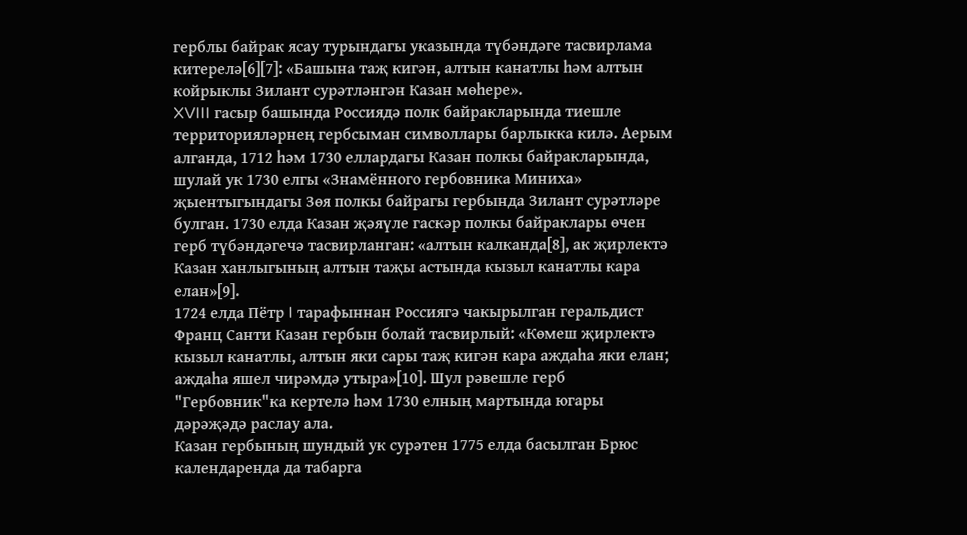герблы байрак ясау турындагы указында түбәндәге тасвирлама китерелә[6][7]: «Башына таҗ кигән, алтын канатлы һәм алтын койрыклы Зилант сурәтләнгән Казан мөһере».
XVIII гасыр башында Россиядә полк байракларында тиешле территорияләрнең гербсыман символлары барлыкка килә. Аерым алганда, 1712 һәм 1730 еллардагы Казан полкы байракларында, шулай ук 1730 елгы «Знамённого гербовника Миниха» җыентыгындагы Зөя полкы байрагы гербында Зилант сурәтләре булган. 1730 елда Казан җәяүле гаскәр полкы байраклары өчен герб түбәндәгечә тасвирланган: «алтын калканда[8], ак җирлектә Казан ханлыгының алтын таҗы астында кызыл канатлы кара елан»[9].
1724 елда Пётр I тарафыннан Россиягә чакырылган геральдист Франц Санти Казан гербын болай тасвирлый: «Көмеш җирлектә кызыл канатлы, алтын яки сары таҗ кигән кара аждаһа яки елан; аждаһа яшел чирәмдә утыра»[10]. Шул рәвешле герб "Гербовник"ка кертелә һәм 1730 елның мартында югары дәрәҗәдә раслау ала.
Казан гербының шундый ук сурәтен 1775 елда басылган Брюс календаренда да табарга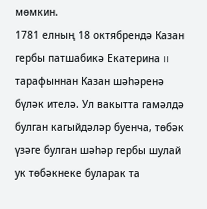мөмкин.
1781 елның 18 октябрендә Казан гербы патшабикә Екатерина II тарафыннан Казан шәһәренә бүләк ителә. Ул вакытта гамәлдә булган кагыйдәләр буенча, төбәк үзәге булган шәһәр гербы шулай ук төбәкнеке буларак та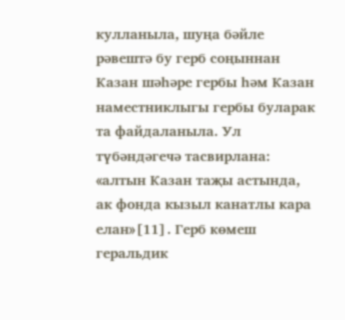кулланыла, шуңа бәйле рәвештә бу герб соңыннан Казан шәһәре гербы һәм Казан наместниклыгы гербы буларак та файдаланыла. Ул түбәндәгечә тасвирлана: «алтын Казан таҗы астында, ак фонда кызыл канатлы кара елан»[11]. Герб көмеш геральдик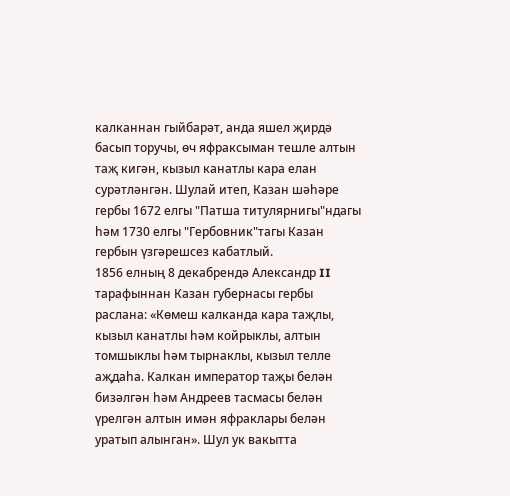калканнан гыйбарәт, анда яшел җирдә басып торучы, өч яфраксыман тешле алтын таҗ кигән, кызыл канатлы кара елан сурәтләнгән. Шулай итеп, Казан шәһәре гербы 1672 елгы "Патша титулярнигы"ндагы һәм 1730 елгы "Гербовник"тагы Казан гербын үзгәрешсез кабатлый.
1856 елның 8 декабрендә Александр II тарафыннан Казан губернасы гербы раслана: «Көмеш калканда кара таҗлы, кызыл канатлы һәм койрыклы, алтын томшыклы һәм тырнаклы, кызыл телле аҗдаһа. Калкан император таҗы белән бизәлгән һәм Андреев тасмасы белән үрелгән алтын имән яфраклары белән уратып алынган». Шул ук вакытта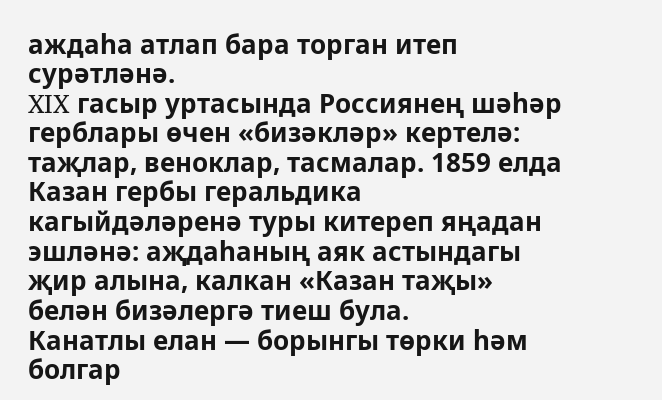аждаһа атлап бара торган итеп сурәтләнә.
XIX гасыр уртасында Россиянең шәһәр герблары өчен «бизәкләр» кертелә: таҗлар, веноклар, тасмалар. 1859 елда Казан гербы геральдика кагыйдәләренә туры китереп яңадан эшләнә: аҗдаһаның аяк астындагы җир алына, калкан «Казан таҗы» белән бизәлергә тиеш була.
Канатлы елан — борынгы төрки һәм болгар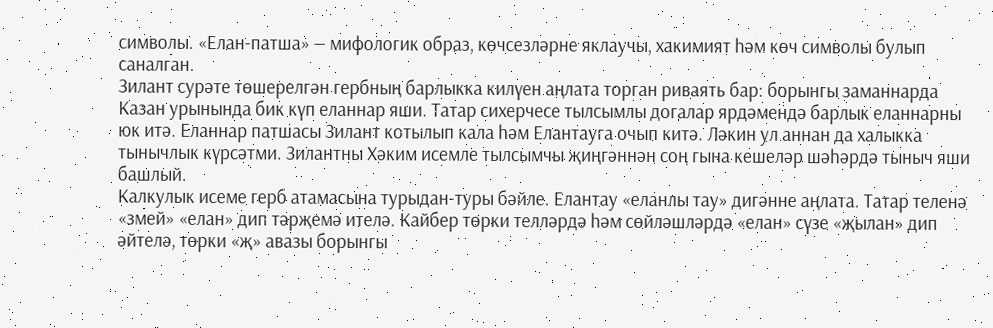символы. «Елан-патша» — мифологик образ, көчсезләрне яклаучы, хакимият һәм көч символы булып саналган.
Зилант сурәте төшерелгән гербның барлыкка килүен аңлата торган риваять бар: борынгы заманнарда Казан урынында бик күп еланнар яши. Татар сихерчесе тылсымлы догалар ярдәмендә барлык еланнарны юк итә. Еланнар патшасы Зилант котылып кала һәм Елантауга очып китә. Ләкин ул аннан да халыкка тынычлык күрсәтми. Зилантны Хәким исемле тылсымчы җиңгәннән соң гына кешеләр шәһәрдә тыныч яши башлый.
Калкулык исеме герб атамасына турыдан-туры бәйле. Елантау «еланлы тау» дигәнне аңлата. Татар теленә «змей» «елан» дип тәрҗемә ителә. Кайбер төрки телләрдә һәм сөйләшләрдә «елан» сүзе «җылан» дип әйтелә, төрки «җ» авазы борынгы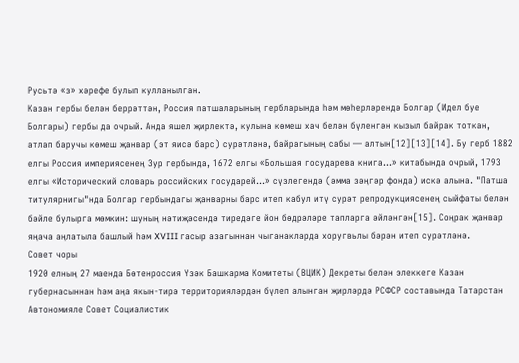Русьтә «з» хәрефе булып кулланылган.
Казан гербы белән беррәттән, Россия патшаларының гербларында һәм мөһерләрендә Болгар (Идел буе Болгары) гербы да очрый. Анда яшел җирлектә, кулына көмеш хач белән бүленгән кызыл байрак тоткан, атлап баручы көмеш җанвар (эт яисә барс) сурәтләнә, байрагының сабы — алтын[12][13][14]. Бу герб 1882 елгы Россия империясенең Зур гербында, 1672 елгы «Большая государева книга…» китабында очрый, 1793 елгы «Исторический словарь российских государей…» сүзлегендә (әмма зәңгәр фонда) искә алына. "Патша титулярнигы"нда Болгар гербындагы җанварны барс итеп кабул итү сурәт репродукциясенең сыйфаты белән бәйле булырга мөмкин: шуның нәтиҗәсендә тиредәге йон бөдрәләре тапларга әйләнгән[15]. Соңрак җанвар яңача аңлатыла башлый һәм XVIII гасыр азагыннан чыганакларда хоругвьлы бәрән итеп сурәтләнә.
Совет чоры
1920 елның 27 маенда Бөтенроссия Үзәк Башкарма Комитеты (ВЦИК) Декреты белән элеккеге Казан губернасыннан һәм аңа якын-тирә территорияләрдән бүлеп алынган җирләрдә РСФСР составында Татарстан Автономияле Совет Социалистик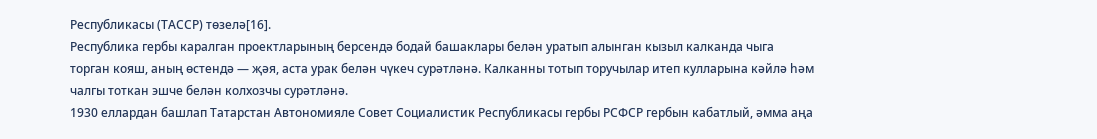Республикасы (ТАССР) төзелә[16].
Республика гербы каралган проектларының берсендә бодай башаклары белән уратып алынган кызыл калканда чыга торган кояш, аның өстендә — җәя, аста урак белән чүкеч сурәтләнә. Калканны тотып торучылар итеп кулларына кәйлә һәм чалгы тоткан эшче белән колхозчы сурәтләнә.
1930 еллардан башлап Татарстан Автономияле Совет Социалистик Республикасы гербы РСФСР гербын кабатлый, әмма аңа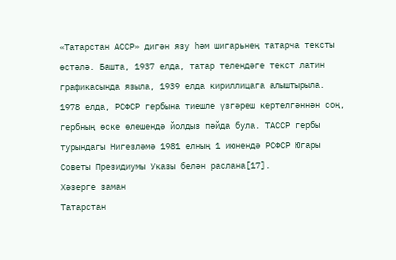«Татарстан АССР» дигән язу һәм шигарьнең татарча тексты өстәлә. Башта, 1937 елда, татар телендәге текст латин графикасында языла, 1939 елда кириллицага алыштырыла.
1978 елда, РСФСР гербына тиешле үзгәреш кертелгәннән соң, гербның өске өлешендә йолдыз пәйда була. ТАССР гербы турындагы Нигезләмә 1981 елның 1 июнендә РСФСР Югары Советы Президиумы Указы белән раслана[17].
Хәзерге заман
Татарстан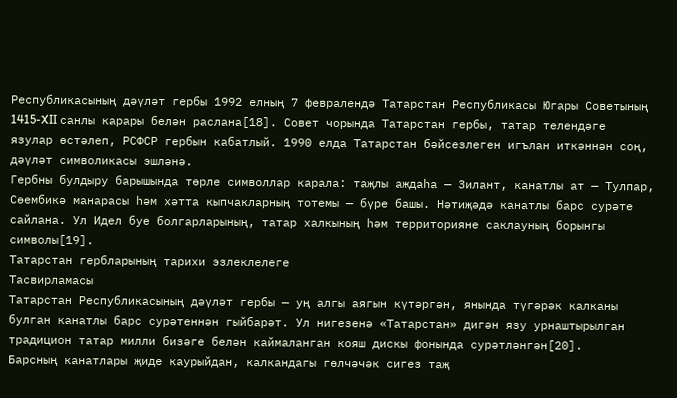Республикасының дәүләт гербы 1992 елның 7 февралендә Татарстан Республикасы Югары Советының 1415-XII санлы карары белән раслана[18]. Совет чорында Татарстан гербы, татар телендәге язулар өстәлеп, РСФСР гербын кабатлый. 1990 елда Татарстан бәйсезлеген игълан иткәннән соң, дәүләт символикасы эшләнә.
Гербны булдыру барышында төрле символлар карала: таҗлы аждаһа — Зилант, канатлы ат — Тулпар, Сөембикә манарасы һәм хәтта кыпчакларның тотемы — бүре башы. Нәтиҗәдә канатлы барс сурәте сайлана. Ул Идел буе болгарларының, татар халкының һәм территорияне саклауның борынгы символы[19].
Татарстан гербларының тарихи эзлеклелеге
Тасвирламасы
Татарстан Республикасының дәүләт гербы — уң алгы аягын күтәргән, янында түгәрәк калканы булган канатлы барс сурәтеннән гыйбарәт. Ул нигезенә «Татарстан» дигән язу урнаштырылган традицион татар милли бизәге белән каймаланган кояш дискы фонында сурәтләнгән[20].
Барсның канатлары җиде каурыйдан, калкандагы гөлчәчәк сигез таҗ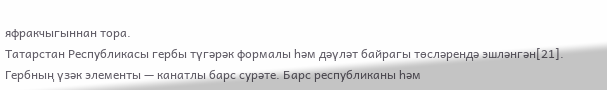яфракчыгыннан тора.
Татарстан Республикасы гербы түгәрәк формалы һәм дәүләт байрагы төсләрендә эшләнгән[21].
Гербның үзәк элементы — канатлы барс сурәте. Барс республиканы һәм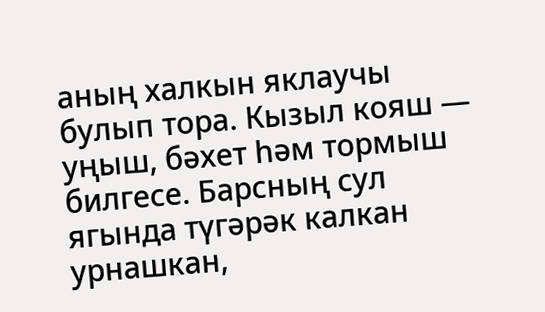аның халкын яклаучы булып тора. Кызыл кояш — уңыш, бәхет һәм тормыш билгесе. Барсның сул ягында түгәрәк калкан урнашкан,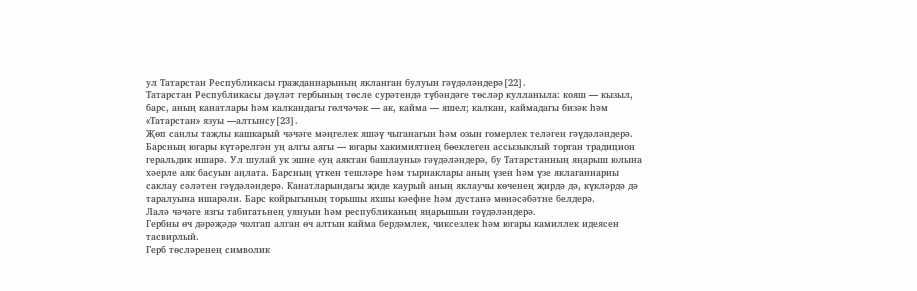ул Татарстан Республикасы гражданнарының якланган булуын гәүдәләндерә[22].
Татарстан Республикасы дәүләт гербының төсле сурәтендә түбәндәге төсләр кулланыла: кояш — кызыл, барс, аның канатлары һәм калкандагы гөлчәчәк — ак, кайма — яшел; калкан, каймадагы бизәк һәм «Татарстан» язуы —алтынсу[23].
Җөп санлы таҗлы кашкарый чәчәге мәңгелек яшәү чыганагын һәм озын гомерлек теләген гәүдәләндерә.
Барсның югары күтәрелгән уң алгы аягы — югары хакимиятнең бөеклеген ассызыклый торган традицион геральдик ишарә. Ул шулай ук эшне «уң аяктан башлауны» гәүдәләндерә, бу Татарстанның яңарыш юлына хәерле аяк басуын аңлата. Барсның үткен тешләре һәм тырнаклары аның үзен һәм үзе яклаганнарны саклау сәләтен гәүдәләндерә. Канатларындагы җиде каурый аның яклаучы көченең җирдә дә, күкләрдә дә таралуына ишарәли. Барс койрыгының торышы яхшы кәефне һәм дустанә мөнәсәбәтне белдерә.
Лалә чәчәге язгы табигатьнең уянуын һәм республиканың яңарышын гәүдәләндерә.
Гербны өч дәрәҗәдә чолгап алган өч алтын кайма бердәмлек, чиксезлек һәм югары камиллек идеясен тасвирлый.
Герб төсләренең символик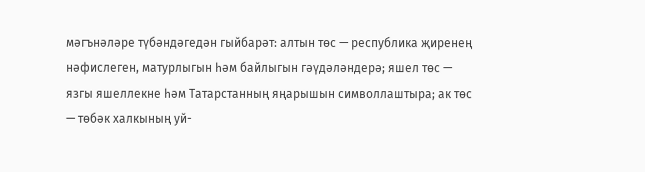мәгънәләре түбәндәгедән гыйбарәт: алтын төс — республика җиренең нәфислеген, матурлыгын һәм байлыгын гәүдәләндерә; яшел төс — язгы яшеллекне һәм Татарстанның яңарышын символлаштыра; ак төс — төбәк халкының уй-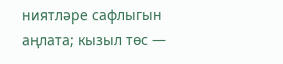ниятләре сафлыгын аңлата; кызыл төс —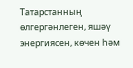Татарстанның өлгергәнлеген, яшәү энергиясен, көчен һәм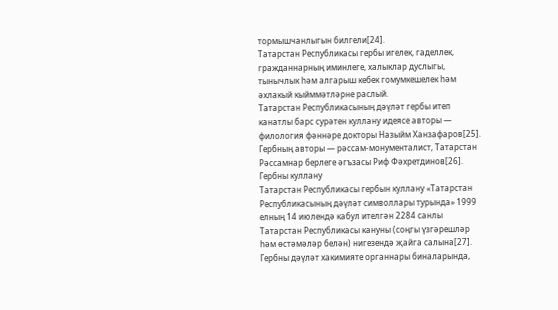тормышчанлыгын билгели[24].
Татарстан Республикасы гербы игелек, гаделлек, гражданнарның иминлеге, халыклар дуслыгы, тынычлык һәм алгарыш кебек гомумкешелек һәм әхлакый кыйммәтләрне раслый.
Татарстан Республикасының дәүләт гербы итеп канатлы барс сурәтен куллану идеясе авторы — филология фәннәре докторы Назыйм Ханзафаров[25]. Гербның авторы — рәссам-монументалист, Татарстан Рәссамнар берлеге әгъзасы Риф Фәхретдинов[26].
Гербны куллану
Татарстан Республикасы гербын куллану «Татарстан Республикасының дәүләт символлары турында» 1999 елның 14 июлендә кабул ителгән 2284 санлы Татарстан Республикасы кануны (соңгы үзгәрешләр һәм өстәмәләр белән) нигезендә җайга салына[27].
Гербны дәүләт хакимияте органнары биналарында,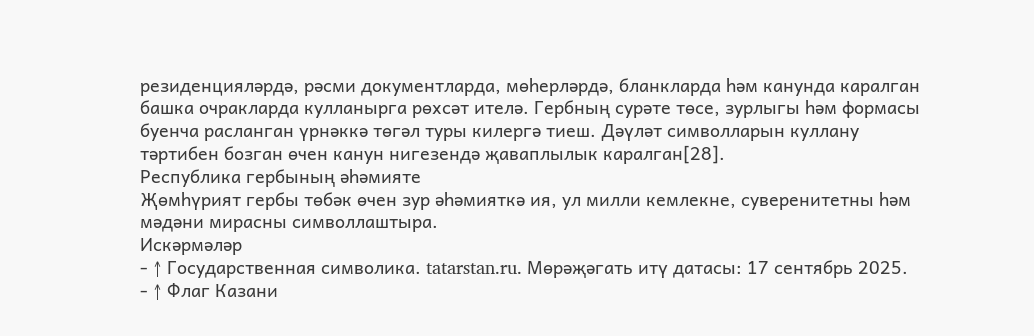резиденцияләрдә, рәсми документларда, мөһерләрдә, бланкларда һәм канунда каралган башка очракларда кулланырга рөхсәт ителә. Гербның сурәте төсе, зурлыгы һәм формасы буенча расланган үрнәккә төгәл туры килергә тиеш. Дәүләт символларын куллану тәртибен бозган өчен канун нигезендә җаваплылык каралган[28].
Республика гербының әһәмияте
Җөмһүрият гербы төбәк өчен зур әһәмияткә ия, ул милли кемлекне, суверенитетны һәм мәдәни мирасны символлаштыра.
Искәрмәләр
- ↑ Государственная символика. tatarstan.ru. Мөрәҗәгать итү датасы: 17 сентябрь 2025.
- ↑ Флаг Казани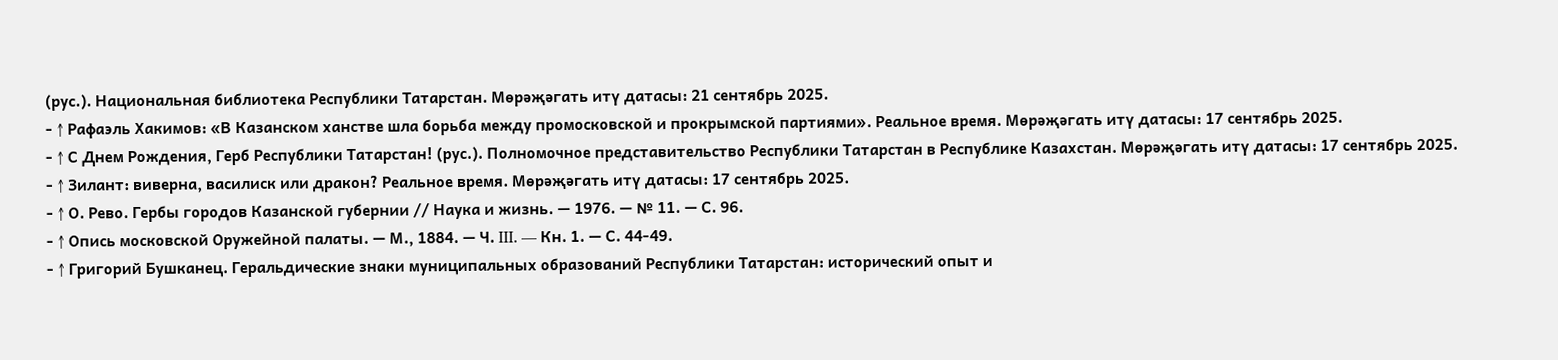(рус.). Национальная библиотека Республики Татарстан. Мөрәҗәгать итү датасы: 21 сентябрь 2025.
- ↑ Рафаэль Хакимов: «В Казанском ханстве шла борьба между промосковской и прокрымской партиями». Реальное время. Мөрәҗәгать итү датасы: 17 сентябрь 2025.
- ↑ С Днем Рождения, Герб Республики Татарстан! (рус.). Полномочное представительство Республики Татарстан в Республике Казахстан. Мөрәҗәгать итү датасы: 17 сентябрь 2025.
- ↑ Зилант: виверна, василиск или дракон? Реальное время. Мөрәҗәгать итү датасы: 17 сентябрь 2025.
- ↑ О. Рево. Гербы городов Казанской губернии // Наука и жизнь. — 1976. — № 11. — С. 96.
- ↑ Опись московской Оружейной палаты. — М., 1884. — Ч. III. — Кн. 1. — С. 44-49.
- ↑ Григорий Бушканец. Геральдические знаки муниципальных образований Республики Татарстан: исторический опыт и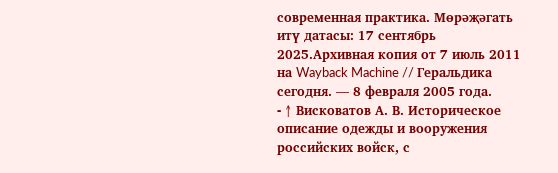современная практика. Мөрәҗәгать итү датасы: 17 сентябрь 2025.Архивная копия от 7 июль 2011 на Wayback Machine // Геральдика сегодня. — 8 февраля 2005 года.
- ↑ Висковатов А. В. Историческое описание одежды и вооружения российских войск, с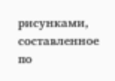рисунками, составленное по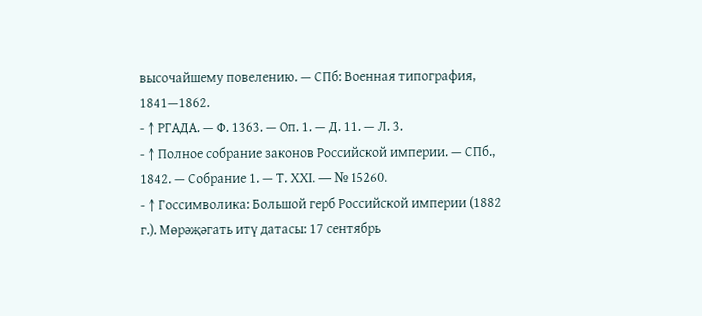высочайшему повелению. — СПб: Военная типография, 1841—1862.
- ↑ РГАДА. — Ф. 1363. — Оп. 1. — Д. 11. — Л. 3.
- ↑ Полное собрание законов Российской империи. — СПб., 1842. — Собрание 1. — Т. XXI. — № 15260.
- ↑ Госсимволика: Большой герб Российской империи (1882 г.). Мөрәҗәгать итү датасы: 17 сентябрь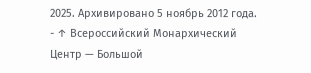2025. Архивировано 5 ноябрь 2012 года.
- ↑ Всероссийский Монархический Центр — Большой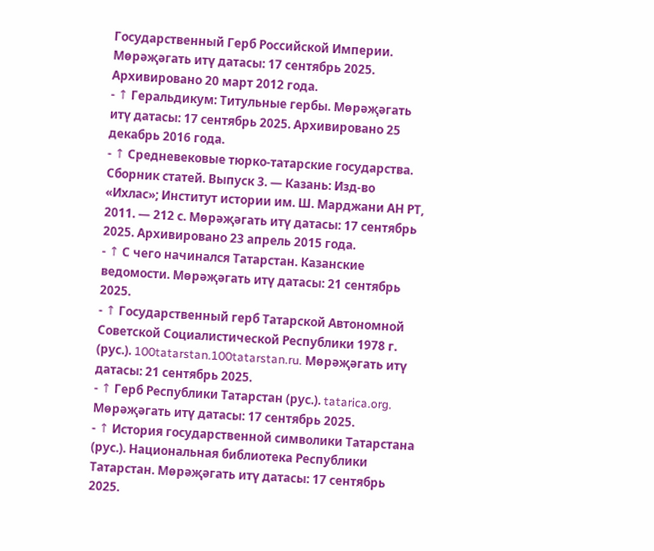Государственный Герб Российской Империи. Мөрәҗәгать итү датасы: 17 сентябрь 2025. Архивировано 20 март 2012 года.
- ↑ Геральдикум: Титульные гербы. Мөрәҗәгать итү датасы: 17 сентябрь 2025. Архивировано 25 декабрь 2016 года.
- ↑ Средневековые тюрко-татарские государства. Сборник статей. Выпуск 3. — Казань: Изд-во «Ихлас»; Институт истории им. Ш. Марджани АН РТ, 2011. — 212 с. Мөрәҗәгать итү датасы: 17 сентябрь 2025. Архивировано 23 апрель 2015 года.
- ↑ С чего начинался Татарстан. Казанские ведомости. Мөрәҗәгать итү датасы: 21 сентябрь 2025.
- ↑ Государственный герб Татарской Автономной Советской Социалистической Республики 1978 г. (рус.). 100tatarstan.100tatarstan.ru. Мөрәҗәгать итү датасы: 21 сентябрь 2025.
- ↑ Герб Республики Татарстан (рус.). tatarica.org. Мөрәҗәгать итү датасы: 17 сентябрь 2025.
- ↑ История государственной символики Татарстана (рус.). Национальная библиотека Республики Татарстан. Мөрәҗәгать итү датасы: 17 сентябрь 2025.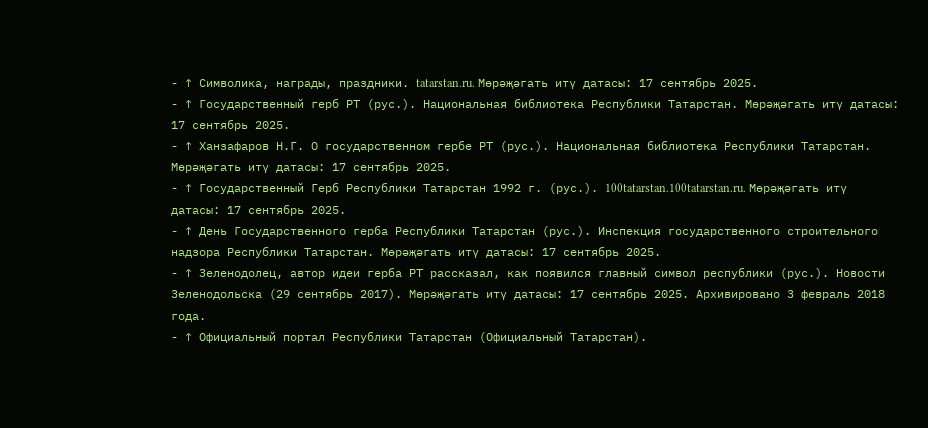- ↑ Символика, награды, праздники. tatarstan.ru. Мөрәҗәгать итү датасы: 17 сентябрь 2025.
- ↑ Государственный герб РТ (рус.). Национальная библиотека Республики Татарстан. Мөрәҗәгать итү датасы: 17 сентябрь 2025.
- ↑ Ханзафаров Н.Г. О государственном гербе РТ (рус.). Национальная библиотека Республики Татарстан. Мөрәҗәгать итү датасы: 17 сентябрь 2025.
- ↑ Государственный Герб Республики Татарстан 1992 г. (рус.). 100tatarstan.100tatarstan.ru. Мөрәҗәгать итү датасы: 17 сентябрь 2025.
- ↑ День Государственного герба Республики Татарстан (рус.). Инспекция государственного строительного надзора Республики Татарстан. Мөрәҗәгать итү датасы: 17 сентябрь 2025.
- ↑ Зеленодолец, автор идеи герба РТ рассказал, как появился главный символ республики (рус.). Новости Зеленодольска (29 сентябрь 2017). Мөрәҗәгать итү датасы: 17 сентябрь 2025. Архивировано 3 февраль 2018 года.
- ↑ Официальный портал Республики Татарстан (Официальный Татарстан).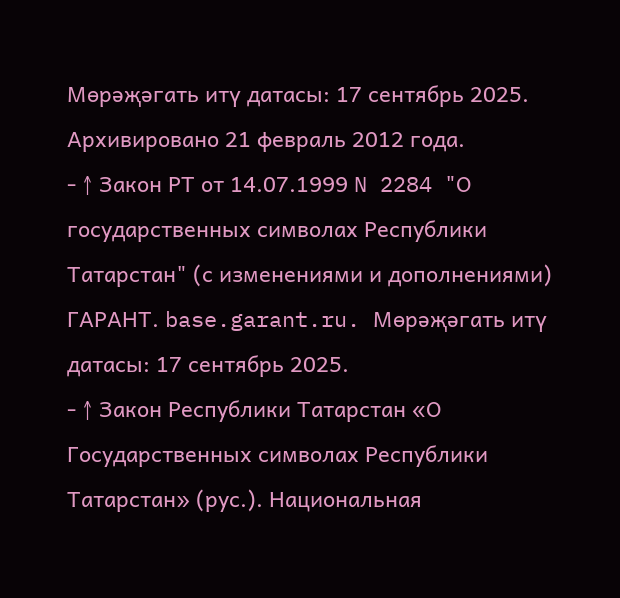Мөрәҗәгать итү датасы: 17 сентябрь 2025. Архивировано 21 февраль 2012 года.
- ↑ Закон РТ от 14.07.1999 N 2284 "О государственных символах Республики Татарстан" (с изменениями и дополнениями) ГАРАНТ. base.garant.ru. Мөрәҗәгать итү датасы: 17 сентябрь 2025.
- ↑ Закон Республики Татарстан «О Государственных символах Республики Татарстан» (рус.). Национальная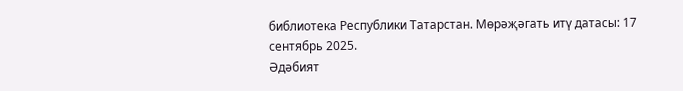библиотека Республики Татарстан. Мөрәҗәгать итү датасы: 17 сентябрь 2025.
Әдәбият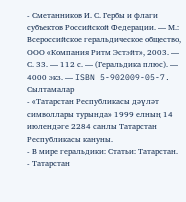- Сметанников И. С. Гербы и флаги субъектов Российской Федерации. — М.: Всероссийское геральдическое общество, ООО «Компания Ритм Эстэйт», 2003. — С. 33. — 112 с. — (Геральдика плюс). — 4000 экз. — ISBN 5-902009-05-7.
Сылтамалар
- «Татарстан Республикасы дәүләт символлары турында» 1999 елның 14 июлендәге 2284 санлы Татарстан Республикасы кануны.
- В мире геральдики: Статьи: Татарстан.
- Татарстан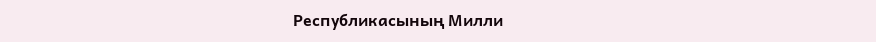Республикасының Милли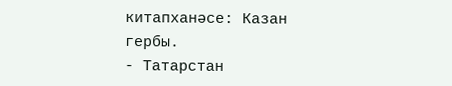китапханәсе: Казан гербы.
- Татарстан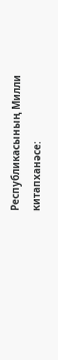Республикасының Милли китапханәсе: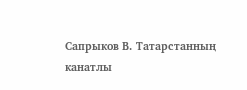Сапрыков В. Татарстанның канатлы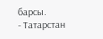барсы.
- Татарстан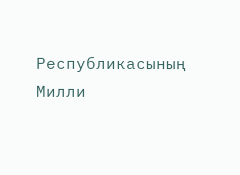Республикасының Милли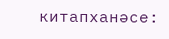китапханәсе: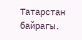Татарстан байрагы.